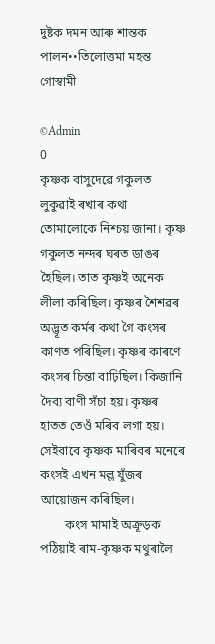দুষ্টক দমন আৰু শান্তক পালন••তিলোত্তমা মহন্ত গোস্বামী

©Admin
0
কৃষ্ণক বাসুদেৱে গকুলত লুকুৱাই ৰখাৰ কথা তোমালোকে নিশ্চয় জানা। কৃষ্ণ গকুলত নন্দৰ ঘৰত ডাঙৰ হৈছিল। তাত কৃষ্ণই অনেক লীলা কৰিছিল। কৃষ্ণৰ শৈশৱৰ অদ্ভূত কৰ্মৰ কথা গৈ কংসৰ কাণত পৰিছিল। কৃষ্ণৰ কাৰণে কংসৰ চিন্তা বাঢ়িছিল। কিজানি দৈব্য বাণী সঁচা হয়। কৃষ্ণৰ হাতত তেওঁ মৰিব লগা হয়। সেইবাবে কৃষ্ণক মাৰিবৰ মনেৰে কংসই এখন মল্ল যুঁজৰ আয়োজন কৰিছিল।
        কংস মামাই অক্ৰূড়ক পঠিয়াই ৰাম-কৃষ্ণক মথুৰালৈ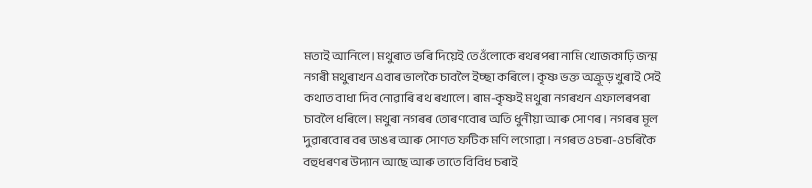মতাই আনিলে। মথুৰাত ভৰি দিয়েই তেওঁলোকে ৰথৰপৰা নামি খোজকাঢ়ি জন্ম নগৰী মথুৰাখন এবাৰ ভালকৈ চাবলৈ ইচ্ছা কৰিলে। কৃষ্ণ ভক্ত অক্ৰূড় খুৰাই সেই কথাত বাধা দিব নোৱাৰি ৰথ ৰখালে। ৰাম-কৃষ্ণই মথুৰা নগৰখন এফালৰপৰা চাবলৈ ধৰিলে। মথুৰা নগৰৰ তোৰণবোৰ অতি ধুনীয়া আৰু সোণৰ। নগৰৰ মূল দুৱাৰবোৰ বৰ ডাঙৰ আৰু সোণত ফটিক মণি লগোৱা। নগৰত ওচৰা-ওচৰিকৈ বহুধৰণৰ উদ্যান আছে আৰু তাতে বিবিধ চৰাই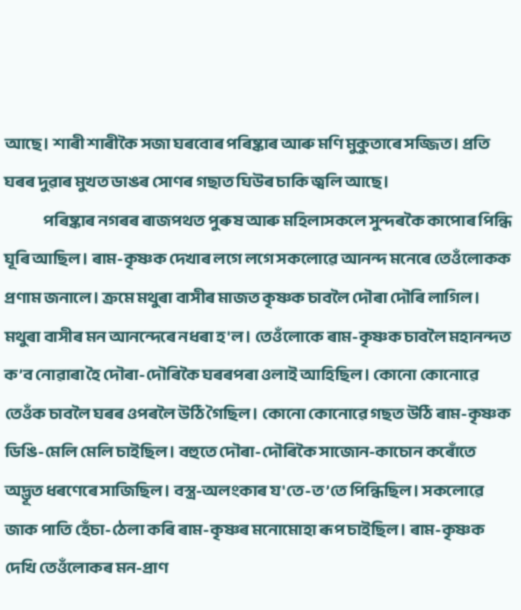আছে। শাৰী শাৰীকৈ সজা ঘৰবোৰ পৰিষ্কাৰ আৰু মণি মুকুতাৰে সজ্জিত। প্ৰতি ঘৰৰ দুৱাৰ মুখত ডাঙৰ সোণৰ গছাত ঘিউৰ চাকি জ্বলি আছে।
               পৰিষ্কাৰ নগৰৰ ৰাজপথত পুৰুষ আৰু মহিলাসকলে সুন্দৰকৈ কাপোৰ পিন্ধি ঘূৰি আছিল। ৰাম-কৃষ্ণক দেখাৰ লগে লগে সকলোৱে আনন্দ মনেৰে তেওঁলোকক প্ৰণাম জনালে। ক্ৰমে মথুৰা বাসীৰ মাজত কৃষ্ণক চাবলৈ দৌৰা দৌৰি লাগিল। মথুৰা বাসীৰ মন আনন্দেৰে নধৰা হ'ল। তেওঁলোকে ৰাম-কৃষ্ণক চাবলৈ মহানন্দত ক’ব নোৱাৰা হৈ দৌৰা-দৌৰিকৈ ঘৰৰপৰা ওলাই আহিছিল। কোনো কোনোৱে তেওঁক চাবলৈ ঘৰৰ ওপৰলৈ উঠি গৈছিল। কোনো কোনোৱে গছত উঠি ৰাম-কৃষ্ণক ডিঙি-মেলি মেলি চাইছিল। বহুতে দৌৰা-দৌৰিকৈ সাজোন-কাচোন কৰোঁতে অদ্ভূত ধৰণেৰে সাজিছিল। বস্ত্ৰ-অলংকাৰ য'তে-ত’তে পিন্ধিছিল। সকলোৱে জাক পাতি হেঁচা-ঠেলা কৰি ৰাম-কৃষ্ণৰ মনোমোহা ৰূপ চাইছিল। ৰাম-কৃষ্ণক দেখি তেওঁলোকৰ মন-প্ৰাণ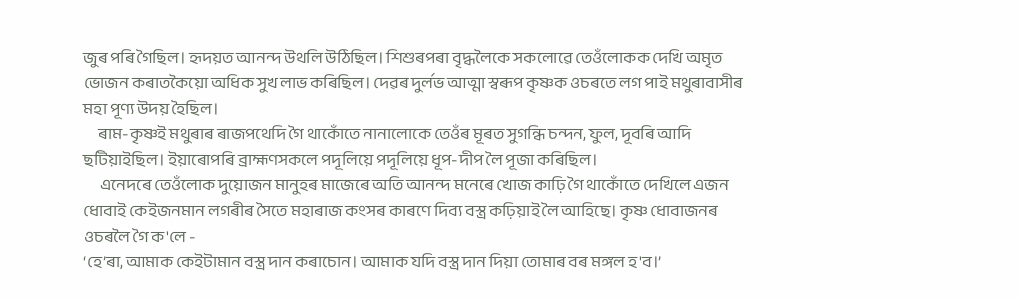জুৰ পৰি গৈছিল। হৃদয়ত আনন্দ উথলি উঠিছিল। শিশুৰপৰা বৃদ্ধলৈকে সকলোৱে তেওঁলোকক দেখি অমৃত ভোজন কৰাতকৈয়ো অধিক সুখ লাভ কৰিছিল। দেৱৰ দুৰ্লভ আত্মা স্বৰূপ কৃষ্ণক ওচৰতে লগ পাই মথুৰাবাসীৰ মহা পূণ্য উদয় হৈছিল।
     ৰাম-কৃষ্ণই মথুৰাৰ ৰাজপথেদি গৈ থাকোঁতে নানালোকে তেওঁৰ মূৰত সুগন্ধি চন্দন, ফুল, দূবৰি আদি ছটিয়াইছিল। ইয়াৰোপৰি ব্ৰাহ্মণসকলে পদূলিয়ে পদূলিয়ে ধূপ-দীপ লৈ পূজা কৰিছিল।
      এনেদৰে তেওঁলোক দুয়োজন মানুহৰ মাজেৰে অতি আনন্দ মনেৰে খোজ কাঢ়ি গৈ থাকোঁতে দেখিলে এজন ধোবাই কেইজনমান লগৰীৰ সৈতে মহাৰাজ কংসৰ কাৰণে দিব্য বস্ত্ৰ কঢ়িয়াই লৈ আহিছে। কৃষ্ণ ধোবাজনৰ ওচৰলৈ গৈ ক'লে -
‘হে’ৰা, আমাক কেইটামান বস্ত্ৰ দান কৰাচোন। আমাক যদি বস্ত্ৰ দান দিয়া তোমাৰ বৰ মঙ্গল হ'ব।’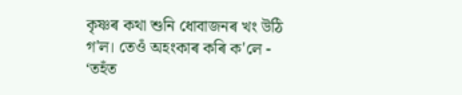কৃষ্ণৰ কথা শুনি ধোবাজনৰ খং উঠি গ'ল। তেওঁ অহংকাৰ কৰি ক'লে -
‘তহঁত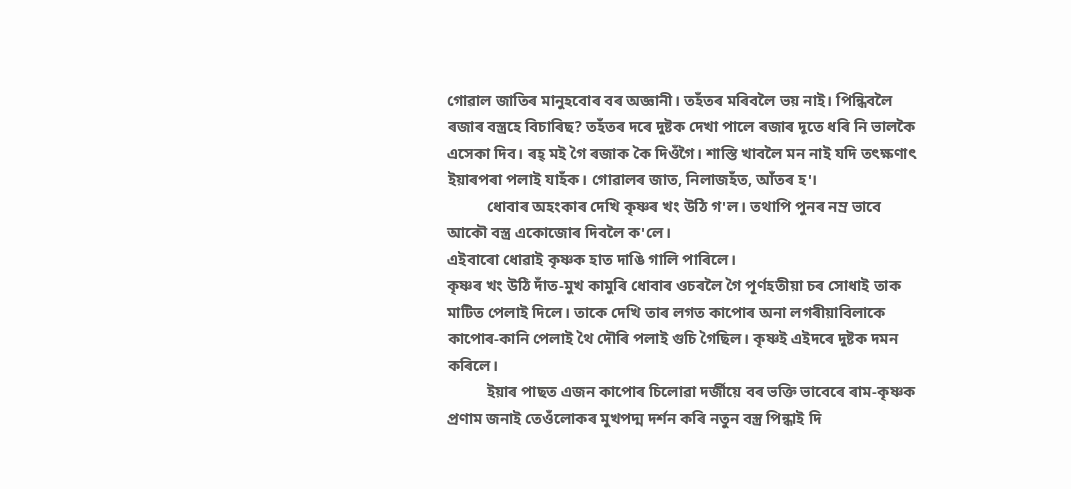গোৱাল জাতিৰ মানুহবোৰ বৰ অজ্ঞানী। তহঁতৰ মৰিবলৈ ভয় নাই। পিন্ধিবলৈ ৰজাৰ বস্ত্ৰহে বিচাৰিছ? তহঁতৰ দৰে দুষ্টক দেখা পালে ৰজাৰ দূতে ধৰি নি ভালকৈ এসেকা দিব। ৰহ্ মই গৈ ৰজাক কৈ দিওঁগৈ। শাস্তি খাবলৈ মন নাই যদি তৎক্ষণাৎ ইয়াৰপৰা পলাই যাহঁক। গোৱালৰ জাত, নিলাজহঁত, আঁতৰ হ'।
          ধোবাৰ অহংকাৰ দেখি কৃষ্ণৰ খং উঠি গ'ল। তথাপি পুনৰ নম্ৰ ভাবে আকৌ বস্ত্ৰ একোজোৰ দিবলৈ ক'লে।
এইবাৰো ধোৱাই কৃষ্ণক হাত দাঙি গালি পাৰিলে।
কৃষ্ণৰ খং উঠি দাঁত-মুখ কামুৰি ধোবাৰ ওচৰলৈ গৈ পূৰ্ণহতীয়া চৰ সোধাই তাক মাটিত পেলাই দিলে। তাকে দেখি তাৰ লগত কাপোৰ অনা লগৰীয়াবিলাকে কাপোৰ-কানি পেলাই থৈ দৌৰি পলাই গুচি গৈছিল। কৃষ্ণই এইদৰে দুষ্টক দমন কৰিলে।
          ইয়াৰ পাছত এজন কাপোৰ চিলোৱা দৰ্জীয়ে বৰ ভক্তি ভাবেৰে ৰাম-কৃষ্ণক প্ৰণাম জনাই তেওঁলোকৰ মুখপদ্ম দৰ্শন কৰি নতুন বস্ত্ৰ পিন্ধাই দি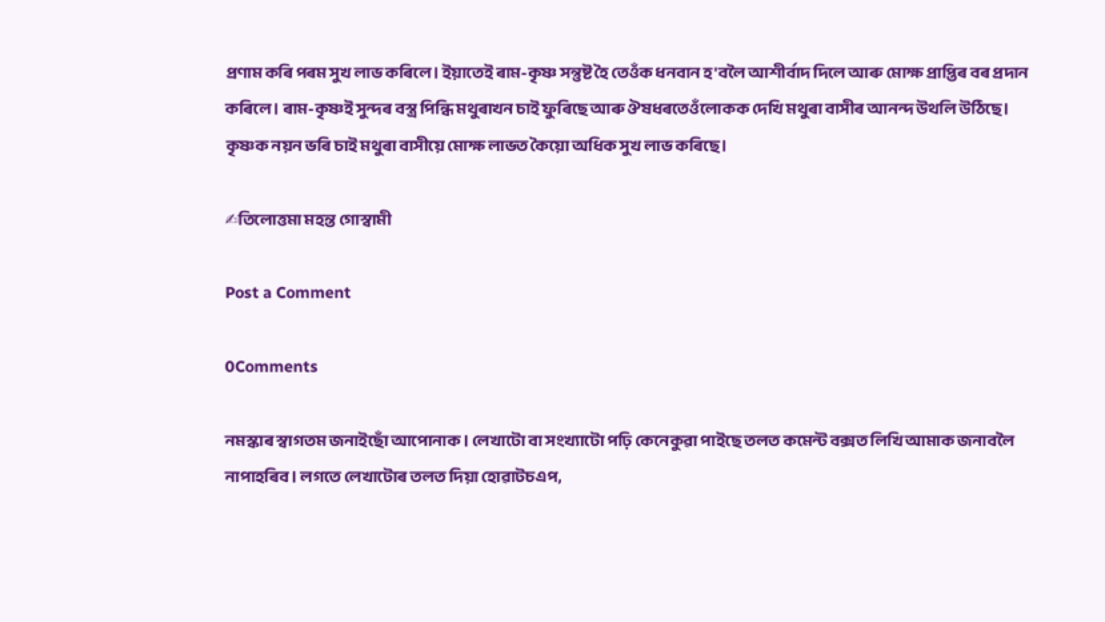প্ৰণাম কৰি পৰম সুখ লাভ কৰিলে। ইয়াতেই ৰাম-কৃষ্ণ সন্তুষ্ট হৈ তেওঁক ধনবান হ'বলৈ আশীৰ্বাদ দিলে আৰু মোক্ষ প্ৰাপ্তিৰ বৰ প্ৰদান কৰিলে। ৰাম-কৃষ্ণই সুন্দৰ বস্ত্ৰ পিন্ধি মথুৰাখন চাই ফুৰিছে আৰু ঔষধৰতেওঁলোকক দেখি মথুৰা বাসীৰ আনন্দ উথলি উঠিছে। কৃষ্ণক নয়ন ভৰি চাই মথুৰা বাসীয়ে মোক্ষ লাভত কৈয়ো অধিক সুখ লাভ কৰিছে।

✍তিলোত্তমা মহন্ত গোস্বামী

Post a Comment

0Comments

নমস্কাৰ স্বাগতম জনাইছোঁ আপোনাক । লেখাটো বা সংখ্যাটো পঢ়ি কেনেকুৱা পাইছে তলত কমেন্ট বক্সত লিখি আমাক জনাবলৈ নাপাহৰিব । লগতে লেখাটোৰ তলত দিয়া হোৱাটচএপ,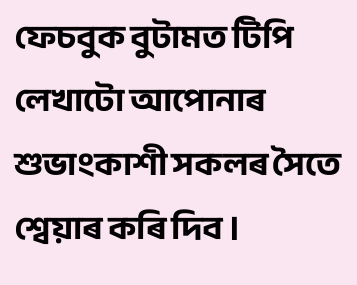ফেচবুক বুটামত টিপি লেখাটো আপোনাৰ শুভাংকাশী সকলৰ সৈতে শ্বেয়াৰ কৰি দিব ।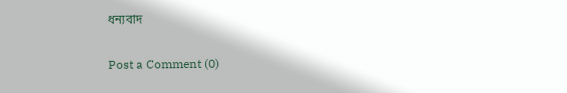ধন্যবাদ

Post a Comment (0)